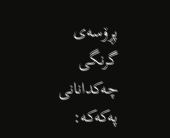پڕۆسەی گرنگی چەکدانانی پەکەکە: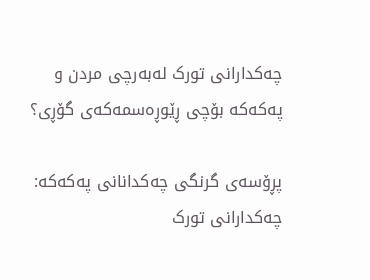چەکدارانی تورک لەبەرچی مردن و پەکەکە بۆچی ڕێوڕەسمەکەی گۆڕی؟

پڕۆسەی گرنگی چەکدانانی پەکەکە: چەکدارانی تورک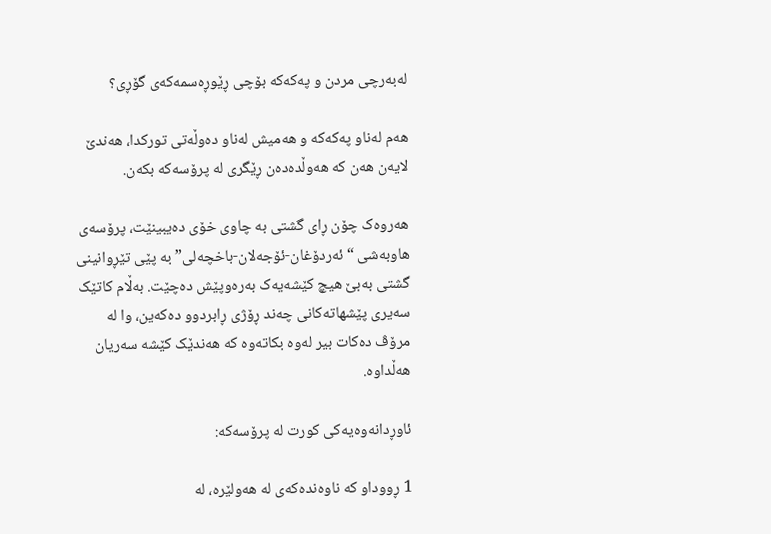لەبەرچی مردن و پەکەکە بۆچی ڕێوڕەسمەکەی گۆڕی؟

هەم لەناو پەکەکە و هەمیش لەناو دەوڵەتی تورکدا، هەندێ لایەن هەن کە هەوڵدەدەن ڕێگری لە پرۆسەکە بکەن.

هەروەک چۆن ڕای گشتی بە چاوی خۆی دەیبینێت، پرۆسەی هاوبەشی “ئەردۆغان-ئۆجەلان-باخچەلی” بە پێی تێڕوانینی گشتی بەبێ هیچ کێشەیەک بەرەوپێش دەچێت. بەڵام کاتێک سەیری پێشهاتەکانی چەند ڕۆژی ڕابردوو دەکەین، وا لە مرۆڤ دەکات بیر لەوە بکاتەوە کە هەندێک کێشە سەریان هەڵداوە.

ئاوڕدانەوەیەکی کورت لە پرۆسەکە:

1 ڕووداو کە ناوەندەکەی لە هەولێرە، لە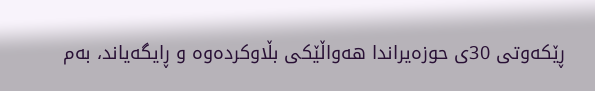ڕێکەوتی 30ی حوزەیراندا هەواڵێکی بڵاوکردەوە و ڕایگەیاند، بەم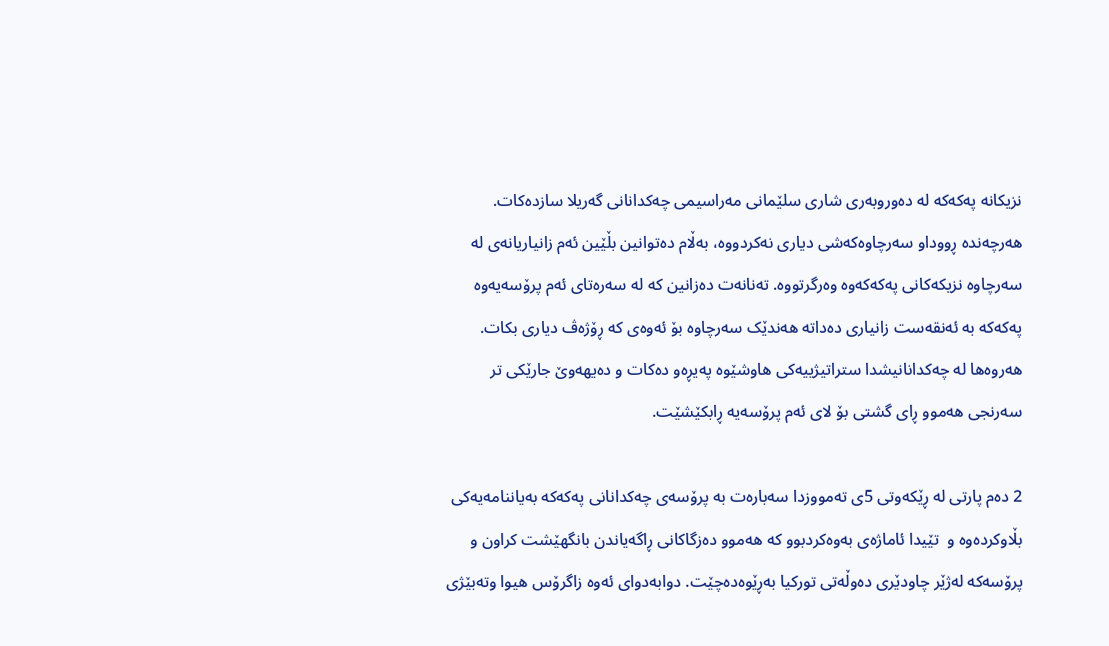نزیکانە پەکەکە لە دەوروبەری شاری سلێمانی مەراسیمی چەکدانانی گەریلا سازدەکات. هەرچەندە ڕووداو سەرچاوەکەشی دیاری نەکردووە، بەڵام دەتوانین بڵێین ئەم زانیاریانەی لە سەرچاوە نزیکەکانی پەکەکەوە وەرگرتووە. تەنانەت دەزانین کە لە سەرەتای ئەم پرۆسەیەوە پەکەکە بە ئەنقەست زانیاری دەداتە هەندێک سەرچاوە بۆ ئەوەی کە ڕۆژەڤ دیاری بکات. هەروەها لە چەکدانانیشدا ستراتیژییەکی هاوشێوە پەیڕەو دەکات و دەیهەوێ جارێکی تر سەرنجی هەموو ڕای گشتی بۆ لای ئەم پرۆسەیە ڕابکێشێت.

2 دەم پارتی لە ڕێکەوتی 5ی تەمووزدا سەبارەت بە پرۆسەی چەکدانانی پەکەکە بەیاننامەیەکی بڵاوکردەوە و  تێیدا ئاماژەی بەوەکردبوو کە هەموو دەزگاکانی ڕاگەیاندن بانگهێشت کراون و پرۆسەکە لەژێر چاودێری دەوڵەتی تورکیا بەڕێوەدەچێت. دوابەدوای ئەوە زاگرۆس هیوا وتەبێژی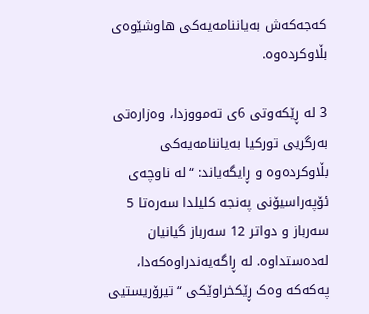کەجەکەش بەیاننامەیەکی هاوشێوەی بڵاوکردەوە.

3 لە ڕێکەوتی 6ی تەمووزدا، وەزارەتی بەرگریی تورکیا بەیاننامەیەکی بڵاوکردەوە و ڕایگەیاند: “لە ناوچەی ئۆپەراسیۆنی پەنجە کلیلدا سەرەتا 5 سەرباز و دواتر 12 سەرباز گیانیان لەدەستداوە. لە ڕاگەیەندراوەکەدا، پەکەکە وەک ڕێکخراوێکی “تیرۆریستیی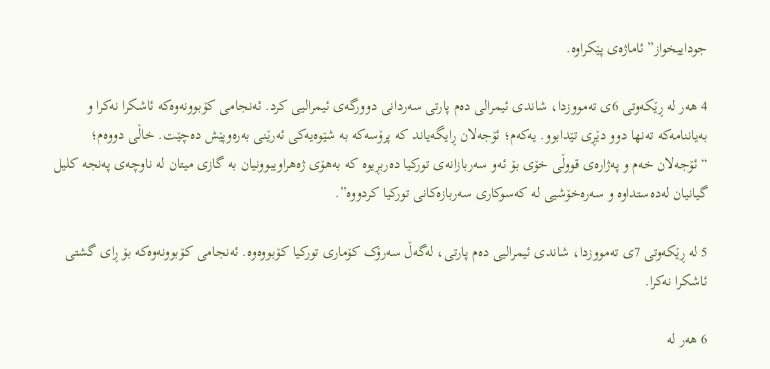جوداییخواز” ئاماژەی پێکراوە.

4 هەر لە ڕێکەوتی 6ی تەمووزدا، شاندی ئیمرالی دەم پارتی سەردانی دوورگەی ئیمرالیی کرد. ئەنجامی کۆبوونەوەکە ئاشکرا نەکرا و  بەیاننامەکە تەنها دوو دێڕی تێدابوو. یەکەم؛ ئۆجەلان ڕایگەیاند کە پرۆسەکە بە شێوەیەکی ئەرێنی بەرەوپێش دەچێت. خاڵی دووەم؛ “ئۆجەلان خەم و پەژارەی قووڵی خۆی بۆ ئەو سەربازانەی تورکیا دەربڕیوە کە بەهۆی ژەهراویبوونیان بە گازی میتان لە ناوچەی پەنجە کلیل گیانیان لەدەستداوە و سەرەخۆشیی لە کەسوکاری سەربازەکانی تورکیا کردووە”.

5 لە ڕێکەوتی 7ی تەمووزدا، شاندی ئیمرالیی دەم پارتی، لەگەڵ سەرۆک کۆماری تورکیا کۆبووەوە. ئەنجامی کۆبوونەوەکە بۆ ڕای گشتی ئاشکرا نەکرا.

6 هەر لە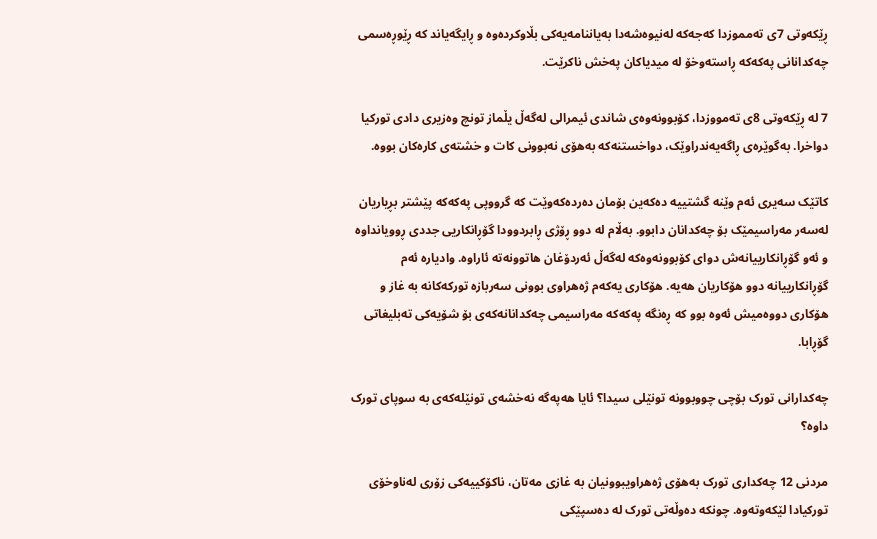ڕێکەوتی 7ی تەمموزدا کەجەکە لەنیوەشەدا بەیاننامەیەکی بڵاوکردەوە و ڕایگەیاند کە ڕێوڕەسمی چەکدانانی پەکەکە ڕاستەوخۆ لە میدیاکان پەخش ناکرێت.

7 لە ڕێکەوتی 8ی تەمووزدا، کۆبوونەوەی شاندی ئیمرالی لەگەڵ یڵماز تونچ وەزیری دادی تورکیا دواخرا. بەگوێرەی ڕاگەیەندراوێک، دواخستنەکە بەهۆی نەبوونی کات و خشتەی کارەکان بووە.

کاتێک سەیری ئەم وێنە گشتییە دەکەین بۆمان دەردەکەوێت کە گرووپی پەکەکە پێشتر بڕیاریان لەسەر مەراسیمێک بۆ چەکدانان دابوو. بەڵام لە دوو ڕۆژی ڕابردوودا گۆڕانکاریی جددی ڕوویانداوە و ئەو گۆڕانکارییانەش دوای کۆبوونەوەکە لەگەڵ ئەردۆغان هاتوونەتە ئاراوە. وادیارە ئەم گۆڕانکارییانە دوو هۆکاریان هەیە. هۆکاری یەکەم ژەهراوی بوونی سەربازە تورکەکانە بە غاز و هۆکاری دووەمیش ئەوە بوو کە ڕەنگە پەکەکە مەراسیمی چەکدانانەکەی بۆ شۆیەکی تەبلیغاتی گۆڕابا.

چەکدارانی تورک بۆچی چووبوونە تونێلی سیدا؟ ئایا هەپەگە نەخشەی تونێلەکەی بە سوپای تورک داوە؟

مردنی 12 چەکداری تورک بەهۆی ژەهراویبوونیان بە غازی مەتان، ناکۆکییەکی زۆری لەناوخۆی تورکیادا لێکەوتەوە. چونکە دەوڵەتی تورک لە دەسپێکی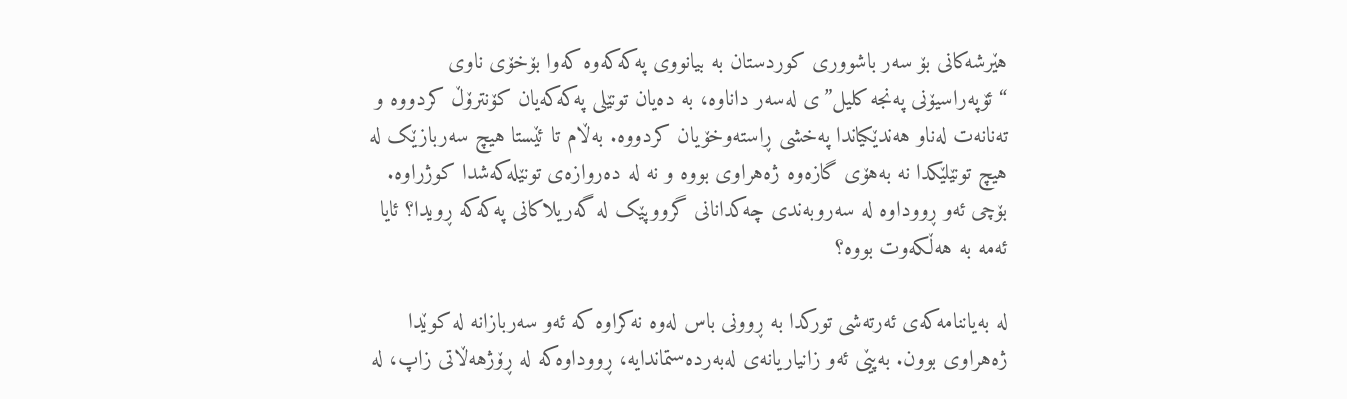هێرشەکانی بۆ سەر باشووری کوردستان بە بیانووی پەکەکەوە کەوا بۆخۆی ناوی “ئۆپەراسیۆنی پەنجە کلیل”ی لەسەر داناوە، بە دەیان تونێلی پەکەکەیان کۆنترۆڵ کردووە و تەنانەت لەناو هەندێکیاندا پەخشی ڕاستەوخۆیان کردووە. بەڵام تا ئێستا هیچ سەربازێک لە هیچ تونێلێکدا نە بەهۆی گازەوە ژەهراوی بووە و نە لە دەروازەی تونێلەکەشدا کوژراوە. بۆچی ئەو ڕووداوە لە سەروبەندی چەکدانانی گرووپێک لە گەریلاکانی پەکەکە ڕویدا؟ ئایا ئەمە بە هەڵکەوت بووە؟

لە بەیاننامەکەی ئەرتەشی تورکدا بە ڕوونی باس لەوە نەکراوە کە ئەو سەربازانە لە کوێدا ژەهراوی بوون. بەپێی ئەو زانیاریانەی لەبەردەستماندایە، ڕووداوەکە لە ڕۆژهەڵاتی زاپ، لە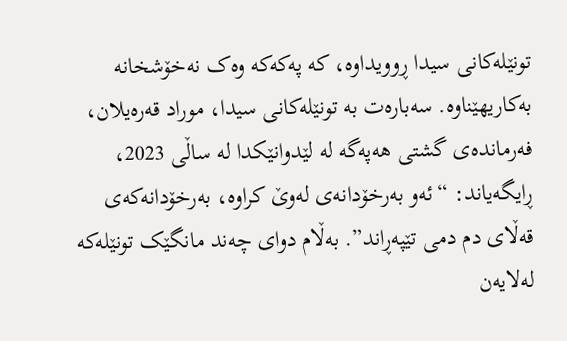تونێلەکانی سیدا ڕوویداوە، کە پەکەکە وەک نەخۆشخانە بەکاریهێناوە. سەبارەت بە تونێلەکانی سیدا، موراد قەرەیلان، فەرماندەی گشتی هەپەگە لە لێدوانێکدا لە ساڵی 2023، ڕایگەیاند: “ئەو بەرخۆدانەی لەوێ کراوە، بەرخۆدانەکەی قەڵای دم دمی تێپەڕاند”. بەڵام دوای چەند مانگێک تونێلەکە لەلایەن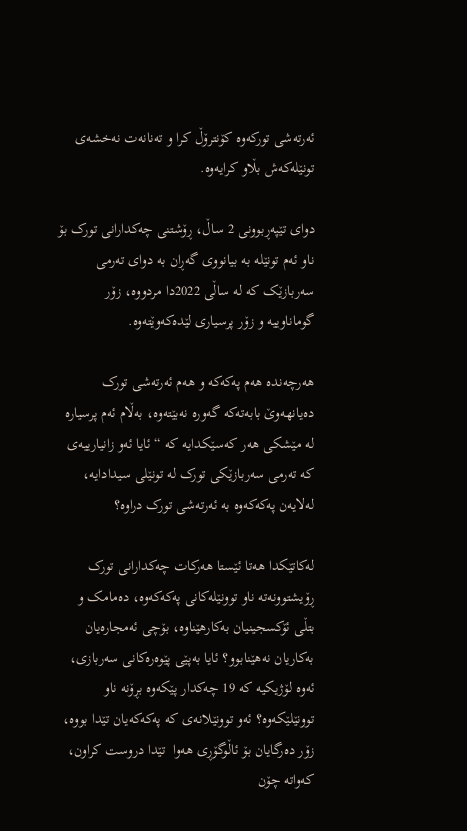ئەرتەشی تورکەوە کۆنترۆڵ کرا و تەنانەت نەخشەی تونێلەکەش بڵاو کرایەوە.

دوای تێپەڕبوونی 2 ساڵ، ڕۆشتنی چەکدارانی تورک بۆ ناو ئەم تونێلە بە بیانووی گەڕان بە دوای تەرمی سەربازێک کە لە ساڵی 2022دا مردووە، زۆر گوماناوییە و زۆر پرسیاری لێدەکەوێتەوە.

هەرچەندە هەم پەکەکە و هەم ئەرتەشی تورک دەیانهەوێ بابەتەکە گەورە نەبێتەوە، بەڵام ئەم پرسیارە لە مێشکی هەر کەسێکدایە کە “ئایا ئەو زانیارییەی کە تەرمی سەربازێکی تورک لە تونێلی سیدادایە، لەلایەن پەکەکەوە بە ئەرتەشی تورک دراوە؟

لەکاتێکدا هەتا ئێستا هەرکات چەکدارانی تورک ڕۆیشتوونەتە ناو توونێلەکانی پەکەکەوە، دەمامک و بتڵی ئۆکسجینیان بەکارهێناوە، بۆچی ئەمجارەیان بەکاریان نەهێنابوو؟ ئایا بەپێی پێوەرەکانی سەربازی، ئەوە لۆژیکیە کە 19 چەکدار پێکەوە بڕۆنە ناو توونێلێکەوە؟ ئەو توونێلانەی کە پەکەکەیان تێدا بووە، زۆر دەرگایان بۆ ئاڵوگۆڕی هەوا  تێدا دروست کراون، کەواتە چۆن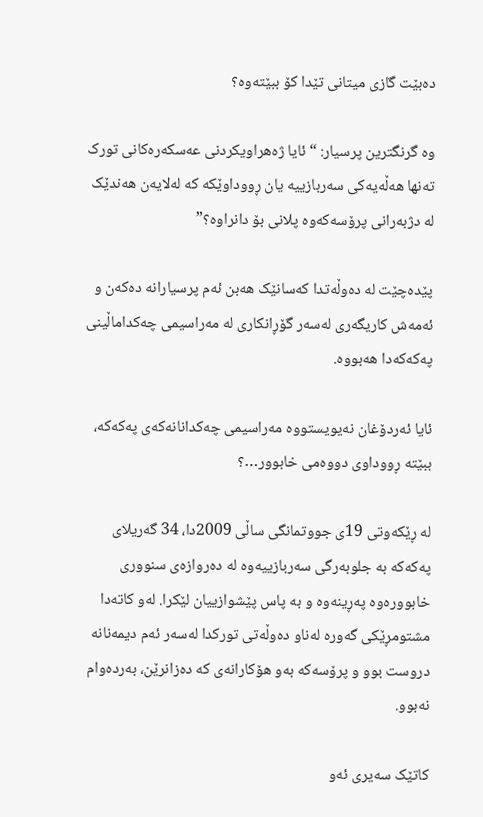دەبێت گازی میتانی تێدا کۆ ببێتەوە؟

وە گرنگترین پرسیار: “ئایا ژەهراویکردنی عەسکەرەکانی تورک تەنها هەڵەیەکی سەربازییە یان ڕووداوێکە کە لەلایەن هەندێک لە دژبەرانی پرۆسەکەوە پلانی بۆ دانراوە؟”

پێدەچێت لە دەوڵەتدا کەسانێک هەبن ئەم پرسیارانە دەکەن و ئەمەش کاریگەری لەسەر گۆڕانکاری لە مەراسیمی چەکداماڵینی پەکەکەدا هەبووە.

ئایا ئەردۆغان نەیویستووە مەراسیمی چەکدانانەکەی پەکەکە، ببێتە ڕووداوی دووەمی خابوور…؟

لە ڕێکەوتی 19ی جووتمانگی ساڵی 2009دا، 34 گەریلای پەکەکە بە جلوبەرگی سەربازییەوە لە دەروازەی سنووری خابوورەوە پەڕینەوە و بە پاس پێشوازییان لێکرا. لەو کاتەدا مشتومڕێکی گەورە لەناو دەوڵەتی تورکدا لەسەر ئەم دیمەنانە دروست بوو و پرۆسەکە بەو هۆکارانەی کە دەزانرێن، بەردەوام نەبوو.

کاتێک سەیری ئەو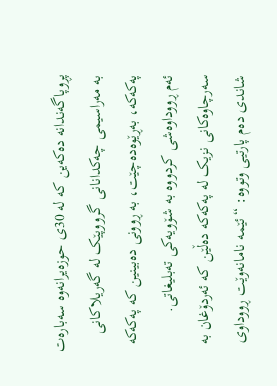پڕوپاگەندانە دەکەین کە لە 30ی حوزەیرانەوە سەبارەت بە مەراسیمی چەکدانانی گرووپێک لە گەریلاکانی پەکەکە، بەڕێوەدەچێت، بە ڕوونی دەبینین کە پەکەکە ئەم ڕووداوەشی کردووە بە شۆویەکی تەبلیغاتی. سەرچاوەکانی نزیک لە پەکەکە دەڵێن کە ئەردۆغان بە شاندی دەم پارتیی وتووە: “ئێمە نامانەوێت ڕووداوی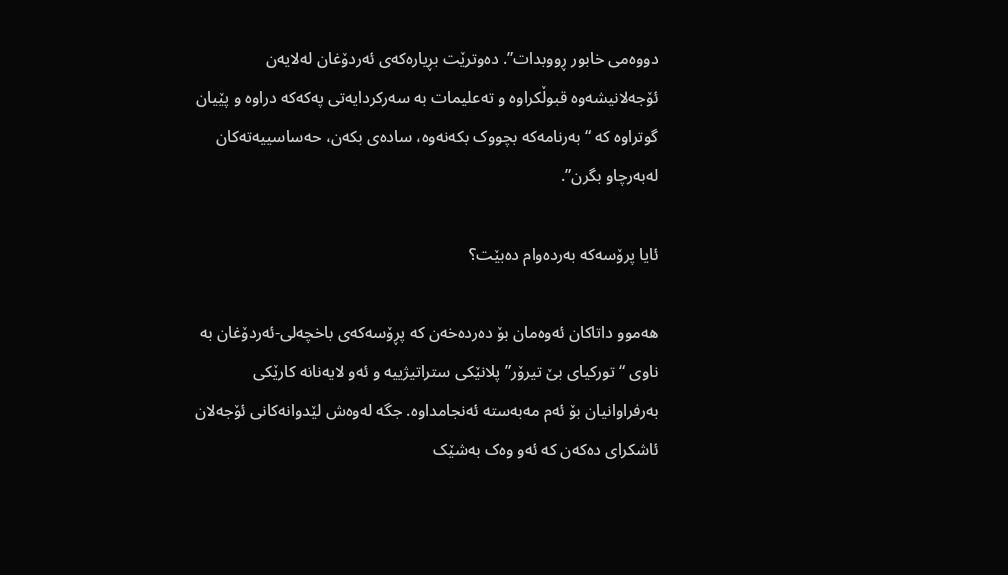دووەمی خابور ڕووبدات”. دەوترێت بڕیارەکەی ئەردۆغان لەلایەن ئۆجەلانیشەوە قبوڵکراوە و تەعلیمات بە سەرکردایەتی پەکەکە دراوە و پێیان گوتراوە کە “بەرنامەکە بچووک بکەنەوە، سادەی بکەن، حەساسییەتەکان لەبەرچاو بگرن”.

ئایا پرۆسەکە بەردەوام دەبێت؟

هەموو داتاکان ئەوەمان بۆ دەردەخەن کە پڕۆسەکەی باخچەلی-ئەردۆغان بە ناوی “تورکیای بێ تیرۆر” پلانێکی ستراتیژییە و ئەو لایەنانە کارێکی بەرفراوانیان بۆ ئەم مەبەستە ئەنجامداوە. جگە لەوەش لێدوانەکانی ئۆجەلان ئاشکرای دەکەن کە ئەو وەک بەشێک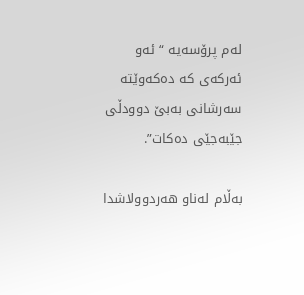لەم پرۆسەیە “ئەو ئەرکەی کە دەکەوێتە سەرشانی بەبێ دوودڵی جێبەجێی دەکات”.

بەڵام لەناو هەردوولاشدا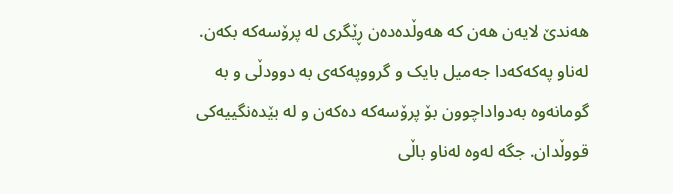هەندێ لایەن هەن کە هەوڵدەدەن ڕێگری لە پرۆسەکە بکەن. لەناو پەکەکەدا جەمیل بایک و گرووپەکەی بە دوودڵی و بە گومانەوە بەدواداچوون بۆ پرۆسەکە دەکەن و لە بێدەنگییەکی قووڵدان. جگە لەوە لەناو باڵی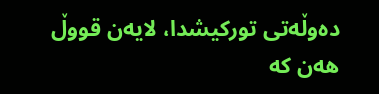دەوڵەتی تورکیشدا، لایەن قووڵ هەن کە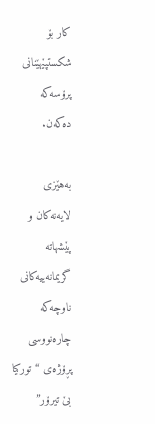کار بۆ شکستپێهێنانی پرۆسەکە دەکەن.

بەهێزی لایەنەکان و پێشهاتە گریمانەییەکانی ناوچەکە چارەنووسی پڕۆژەی “تورکیا بێ تیرۆر”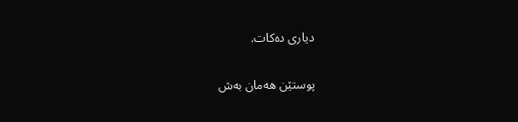دیاری دەکات.

پوستێن ھەمان بەش